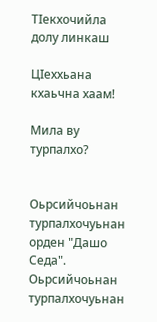ТIекхочийла долу линкаш

ЦIеххьана кхаьчна хаам!

Мила ву турпалхо?


Оьрсийчоьнан турпалхочуьнан орден "Дашо Седа".
Оьрсийчоьнан турпалхочуьнан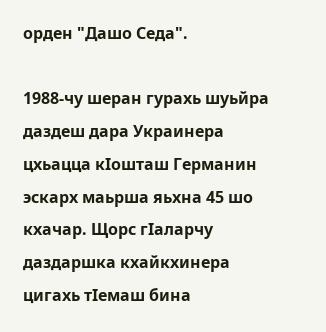орден "Дашо Седа".

1988-чу шеран гурахь шуьйра даздеш дара Украинера цхьацца кIошташ Германин эскарх маьрша яьхна 45 шо кхачар. Щорс гIаларчу даздаршка кхайкхинера цигахь тIемаш бина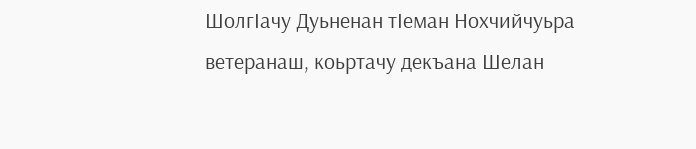ШолгIачу Дуьненан тIеман Нохчийчуьра ветеранаш, коьртачу декъана Шелан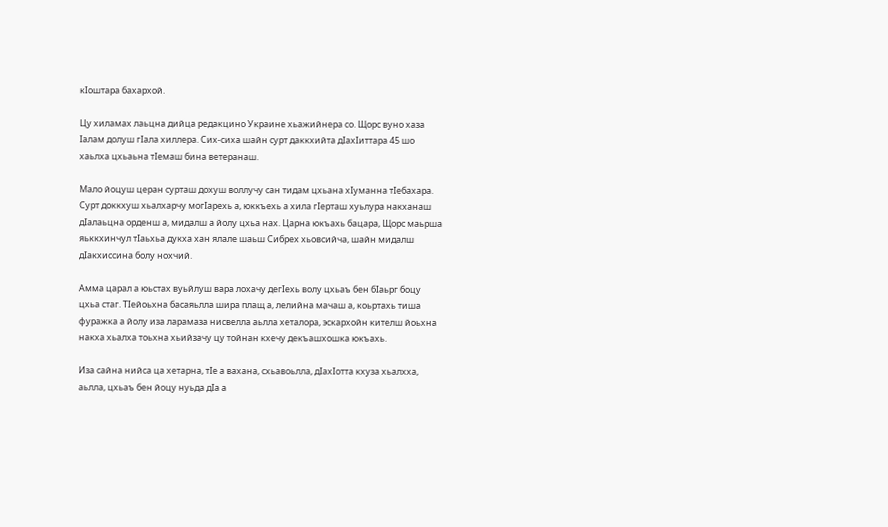кIоштара бахархой.

Цу хиламах лаьцна дийца редакцино Украине хьажийнера со. Щорс вуно хаза Iалам долуш гIала хиллера. Сих-сиха шайн сурт даккхийта дIахIиттара 45 шо хаьлха цхьаьна тIемаш бина ветеранаш.

Мало йоцуш церан сурташ дохуш воллучу сан тидам цхьана хIуманна тIебахара. Сурт доккхуш хьалхарчу могIарехь а, юккъехь а хила гIерташ хуьлура накханаш дIалаьцна орденш а, мидалш а йолу цхьа нах. Царна юкъахь бацара, Щорс маьрша яьккхинчул тIаьхьа дукха хан ялале шаьш Сибрех хьовсийча, шайн мидалш дIакхиссина болу нохчий.

Амма царал а юьстах вуьйлуш вара лохачу дегIехь волу цхьаъ бен бIаьрг боцу цхьа стаг. ТIейоьхна басаяьлла шира плащ а, лелийна мачаш а, коьртахь тиша фуражка а йолу иза ларамаза нисвелла аьлла хеталора, эскархойн кителш йоьхна накха хьалха тоьхна хьийзачу цу тойнан кхечу декъашхошка юкъахь.

Иза сайна нийса ца хетарна, тIе а вахана, схьавоьлла, дIахIотта кхуза хьалхха, аьлла, цхьаъ бен йоцу нуьда дIа а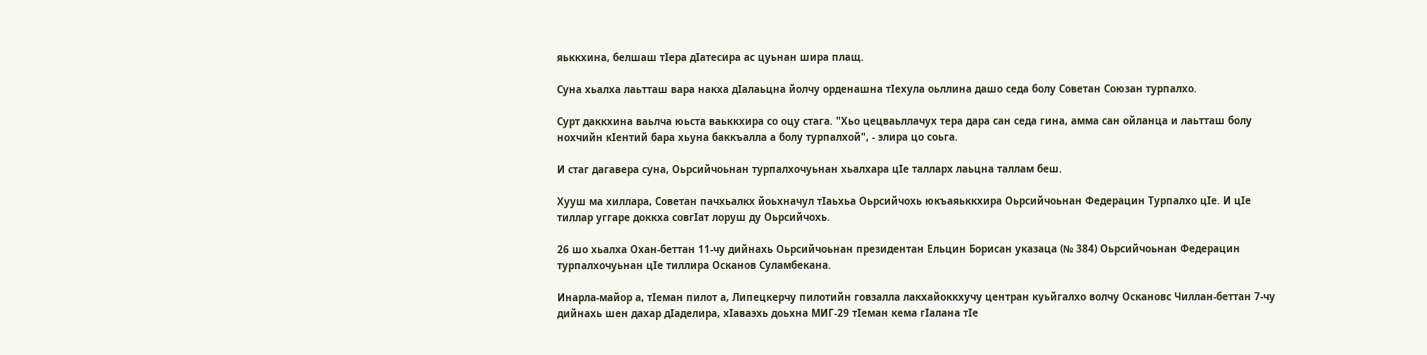яьккхина, белшаш тIера дIатесира ас цуьнан шира плащ.

Суна хьалха лаьтташ вара накха дIалаьцна йолчу орденашна тIехула оьллина дашо седа болу Советан Союзан турпалхо.

Сурт даккхина ваьлча юьста ваьккхира со оцу стага. "Хьо цецваьллачух тера дара сан седа гина, амма сан ойланца и лаьтташ болу нохчийн кIентий бара хьуна баккъалла а болу турпалхой", - элира цо соьга.

И стаг дагавера суна, Оьрсийчоьнан турпалхочуьнан хьалхара цIе талларх лаьцна таллам беш.

Хууш ма хиллара, Советан пачхьалкх йоьхначул тIаьхьа Оьрсийчохь юкъаяьккхира Оьрсийчоьнан Федерацин Турпалхо цIе. И цIе тиллар уггаре доккха совгIат лоруш ду Оьрсийчохь.

26 шо хьалха Охан-беттан 11-чу дийнахь Оьрсийчоьнан президентан Ельцин Борисан указаца (№ 384) Оьрсийчоьнан Федерацин турпалхочуьнан цIе тиллира Осканов Суламбекана.

Инарла-майор а, тIеман пилот а, Липецкерчу пилотийн говзалла лакхайоккхучу центран куьйгалхо волчу Оскановс Чиллан-беттан 7-чу дийнахь шен дахар дIаделира, хIаваэхь доьхна МИГ-29 тIеман кема гIалана тIе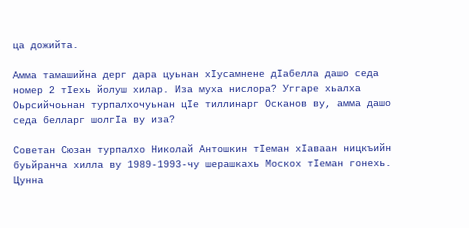ца дожийта.

Амма тамашийна дерг дара цуьнан хIусамнене дIабелла дашо седа номер 2 тIехь йолуш хилар. Иза муха нислора? Уггаре хьалха Оьрсийчоьнан турпалхочуьнан цIе тиллинарг Осканов ву, амма дашо седа белларг шолгIа ву иза?

Советан Сюзан турпалхо Николай Антошкин тIеман хIаваан ницкъийн буьйранча хилла ву 1989-1993-чу шерашкахь Москох тIеман гонехь. Цунна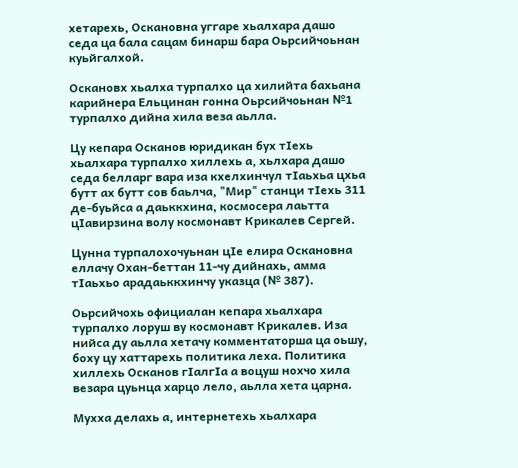хетарехь, Оскановна уггаре хьалхара дашо седа ца бала сацам бинарш бара Оьрсийчоьнан куьйгалхой.

Оскановх хьалха турпалхо ца хилийта бахьана карийнера Ельцинан гонна Оьрсийчоьнан №1 турпалхо дийна хила веза аьлла.

Цу кепара Осканов юридикан бух тIехь хьалхара турпалхо хиллехь а, хьлхара дашо седа белларг вара иза кхелхинчул тIаьхьа цхьа бутт ах бутт сов баьлча, "Мир" станци тIехь 311 де-буьйса а даьккхина, космосера лаьтта цIавирзина волу космонавт Крикалев Сергей.

Цунна турпалохочуьнан цIе елира Оскановна еллачу Охан-беттан 11-чу дийнахь, амма тIаьхьо арадаьккхинчу указца (№ 387).

Оьрсийчохь официалан кепара хьалхара турпалхо лоруш ву космонавт Крикалев. Иза нийса ду аьлла хетачу комментаторша ца оьшу, боху цу хаттарехь политика леха. Политика хиллехь Осканов гIалгIа а воцуш нохчо хила везара цуьнца харцо лело, аьлла хета царна.

Мухха делахь а, интернетехь хьалхара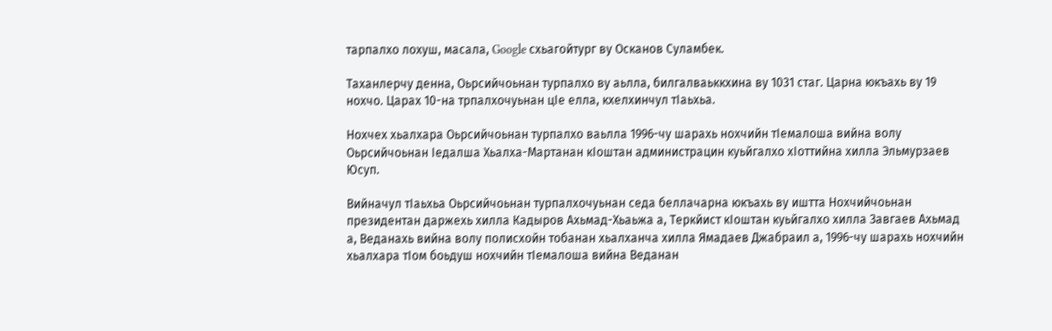тарпалхо лохуш, масала, Google схьагойтург ву Осканов Суламбек.

Таханлерчу денна, Оьрсийчоьнан турпалхо ву аьлла, билгалваьккхина ву 1031 стаг. Царна юкъахь ву 19 нохчо. Царах 10-на трпалхочуьнан цIе елла, кхелхинчул тIаьхьа.

Нохчех хьалхара Оьрсийчоьнан турпалхо ваьлла 1996-чу шарахь нохчийн тIемалоша вийна волу Оьрсийчоьнан Iедалша Хьалха-Мартанан кIоштан администрацин куьйгалхо хIоттийна хилла Эльмурзаев Юсуп.

Вийначул тIаьхьа Оьрсийчоьнан турпалхочуьнан седа беллачарна юкъахь ву иштта Нохчийчоьнан президентан даржехь хилла Кадыров Ахьмад-Хьаьжа а, Теркйист кIоштан куьйгалхо хилла Завгаев Ахьмад а, Веданахь вийна волу полисхойн тобанан хьалханча хилла Ямадаев Джабраил а, 1996-чу шарахь нохчийн хьалхара тIом боьдуш нохчийн тIемалоша вийна Веданан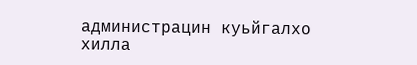администрацин куьйгалхо хилла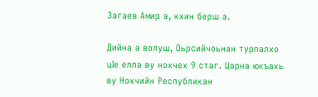Загаев Амир а, кхин берш а.

Дийна а волуш, Оьрсийчоьнан турпалхо цIе елла ву нохчех 9 стаг. Царна юкъахь ву Нохчийн Республикан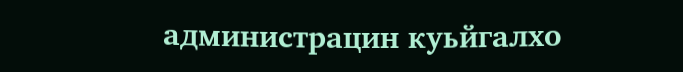администрацин куьйгалхо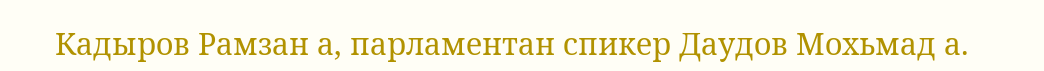Кадыров Рамзан а, парламентан спикер Даудов Мохьмад а.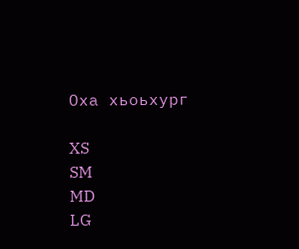Оха хьоьхург

XS
SM
MD
LG